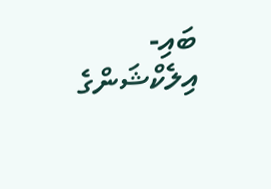ބައި-އިލެކްޝަންގެ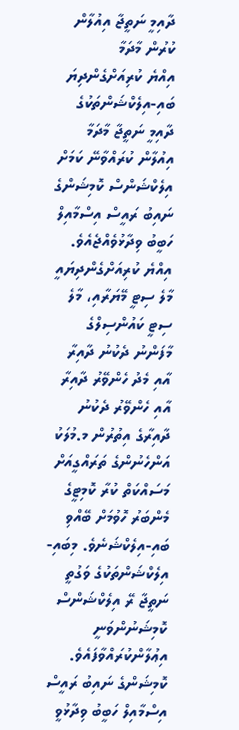ދާއިމީ ނަތީޖާ އިއުލާން ކުރުން މާދަމާ
އިއްޔެ ކުރިއަށްގެންދިޔަ ބައި-އިލެކްޝަންތަކުގެ ދާއިމީ ނަތީޖާ މާދަމާ އިއުލާން ކުރައްވާނޭ ކަމަށް އިލެކްޝަންސް ކޮމިޝަންގެ ނައިބު ރައީސް އިސްމާއިލް ހަބީބު ވިދާޅުވެއްޖެއެވެ.
އިއްޔެ ކުރިއަށްގެންދިޔައީ މާލެ ސިޓީ މޭޔަރާއި، މާލެ ސިޓީ ކައުންސިލްގެ މާފަންނު ދެކުނު ދާއިރާ އާއި މެދު ހެންވޭރު ދާއިރާ އާއި ހެންވޭރު ދެކުނު ދާއިރާގެ އިތުރުން މ.މުލަކު އަންހެނުންގެ ތަރައްގީއަށް މަސައްކަތް ކުރާ ކޮމިޓީގެ މެންބަރު ހޮވުމަށް ބޭއްވި ބައި-އިލެކްޝަނެވެ. މިބައި- އިލެކްޝަންތަކުގެ ވަގުތީ ނަތީޖާ ރޭ އިލެކްޝަންސް ކޮމިޝަނުންވަނީ އިޢުލާންކުރައްވާފައެވެ.
ކޮމިޝަންގެ ނައިބު ރައީސް އިސްމާއިލް ހަބީބު ވިދާޅުވީ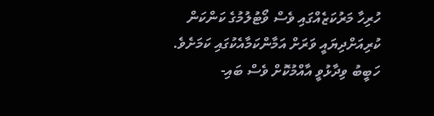ހުރިހާ މަރުކަޒެއްގައި ވެސް ވޯޓުލުމުގެ ކަންކަން ކުރިއަށްދިޔައީ ވަރަށް އަމާންކަމާއެކުގައި ކަމަށެވެ.
ހަބީބު ވިދާޅުވީ އާއްމުކޮށް ވެސް ބައި-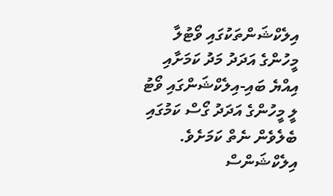އިލެކްޝަންތަކުގައި ވޯޓުލާ މީހުންގެ އަދަދު މަދު ކަމަށާއި އިއްޔެ ބައި-އިލެކްޝަންގައި ވޯޓު ލީ މީހުންގެ އަދަދު ގޯސް ކަމުގައި ބެލެވެން ނެތް ކަމަށެވެ.
އިލެކްޝަންސް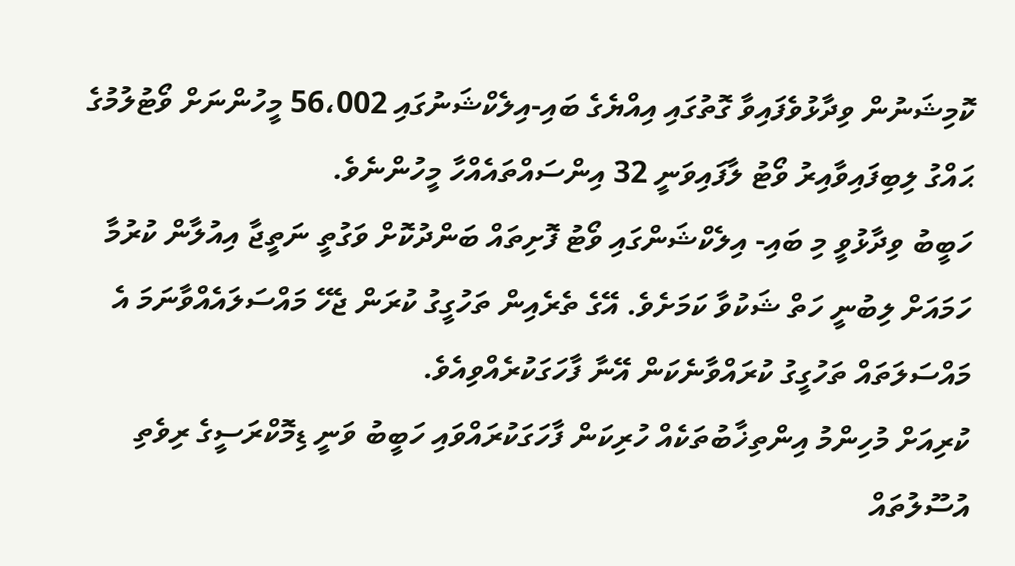ކޮމިޝަނުން ވިދާޅުވެފައިވާ ގޮތުގައި އިއްޔެގެ ބައި-އިލެކްޝަނުގައި 56،002 މީހުންނަށް ވޯޓުލުމުގެ ޙައްގު ލިބިފައިވާއިރު ވޯޓު ލާފައިވަނީ 32 އިންސައްތައެއްހާ މީހުންނެވެ.
ހަބީބު ވިދާޅުވީ މި ބައި- އިލެކްޝަންގައި ވޯޓު ފޮށިތައް ބަންދުކޮށް ވަގުތީ ނަތީޖާ އިއުލާން ކުރުމާ ހަމައަށް ލިބުނީ ހަތް ޝަކުވާ ކަމަށެވެ. އޭގެ ތެރެއިން ތަހުގީގު ކުރަން ޖެހޭ މައްސަލައެއްވާނަމަ އެ މައްސަލަތައް ތަހުގީގު ކުރައްވާނެކަން އޭނާ ފާހަގަކުރެއްވިއެވެ.
ކުރިއަށް މުހިންމު އިންތިޚާބުތަކެއް ހުރިކަން ފާހަގަކުރައްވައި ހަބީބު ވަނީ ޑިމޮކްރަސީގެ ރިވެތި އުސޫލުތައް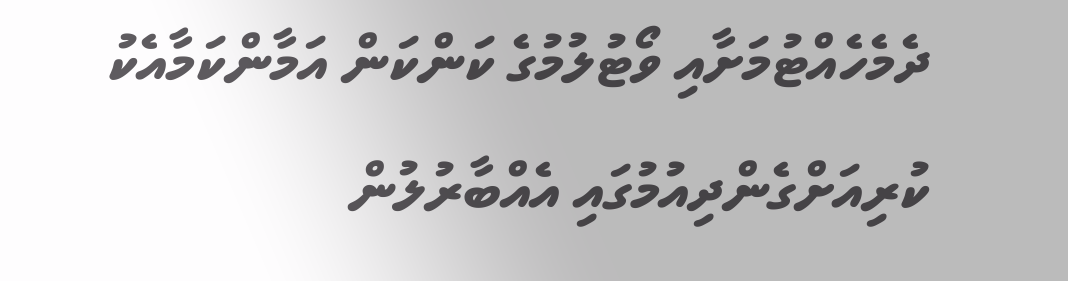ދެމެހެއްޓުމަށާއި ވޯޓުލުމުގެ ކަންކަން އަމާންކަމާއެކު ކުރިއަށްގެންދިއުމުގައި އެއްބާރުލުން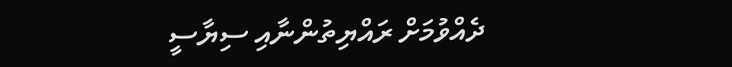ދެއްވުމަށް ރައްޔިތުންނާއި ސިޔާސީ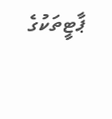ޕާޓީތަކުގެ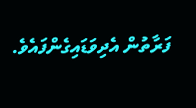ފަރާތުން އެދިވަޑައިގެންފައެވެ.